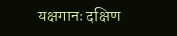यक्षगानः दक्षिण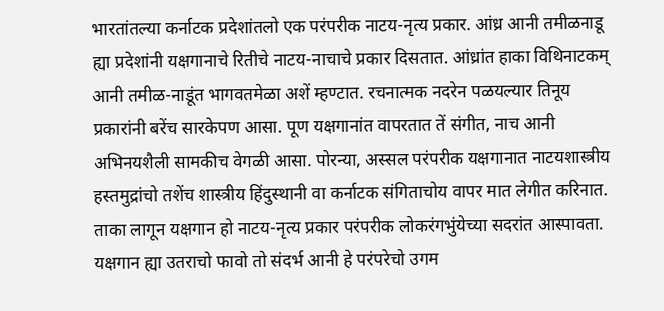भारतांतल्या कर्नाटक प्रदेशांतलो एक परंपरीक नाटय-नृत्य प्रकार. आंध्र आनी तमीळनाडू ह्या प्रदेशांनी यक्षगानाचे रितीचे नाटय-नाचाचे प्रकार दिसतात. आंध्रांत हाका विथिनाटकम् आनी तमीळ-नाडूंत भागवतमेळा अशें म्हण्टात. रचनात्मक नदरेन पळयल्यार तिनूय प्रकारांनी बरेंच सारकेपण आसा. पूण यक्षगानांत वापरतात तें संगीत, नाच आनी अभिनयशैली सामकीच वेगळी आसा. पोरन्या, अस्सल परंपरीक यक्षगानात नाटयशास्त्रीय हस्तमुद्रांचो तशेंच शास्त्रीय हिंदुस्थानी वा कर्नाटक संगिताचोय वापर मात लेगीत करिनात. ताका लागून यक्षगान हो नाटय-नृत्य प्रकार परंपरीक लोकरंगभुंयेच्या सदरांत आस्पावता.
यक्षगान ह्या उतराचो फावो तो संदर्भ आनी हे परंपरेचो उगम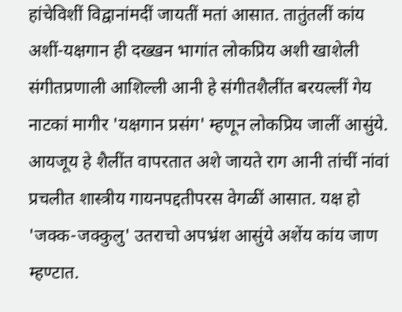हांचेविशीं विद्वानांमदीं जायतीं मतां आसात. तातुंतलीं कांय अशीं-यक्षगान ही दख्खन भागांत लोकप्रिय अशी खाशेली संगीतप्रणाली आशिल्ली आनी हे संगीतशैलींत बरयल्लीं गेय नाटकां मागीर 'यक्षगान प्रसंग' म्हणून लोकप्रिय जालीं आसुंये. आयजूय हे शैलींत वापरतात अशे जायते राग आनी तांचीं नांवां प्रचलीत शास्त्रीय गायनपद्दतीपरस वेगळीं आसात. यक्ष हो 'जक्क-जक्कुलु' उतराचो अपभ्रंश आसुंये अशेंय कांय जाण म्हण्टात.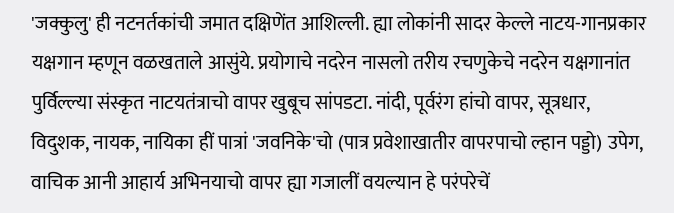'जक्कुलु' ही नटनर्तकांची जमात दक्षिणेंत आशिल्ली. ह्या लोकांनी सादर केल्ले नाटय-गानप्रकार यक्षगान म्हणून वळखताले आसुंये. प्रयोगाचे नदरेन नासलो तरीय रचणुकेचे नदरेन यक्षगानांत पुर्विल्ल्या संस्कृत नाटयतंत्राचो वापर खुबूच सांपडटा. नांदी, पूर्वरंग हांचो वापर, सूत्रधार, विदुशक, नायक, नायिका हीं पात्रां 'जवनिके'चो (पात्र प्रवेशाखातीर वापरपाचो ल्हान पड्डो) उपेग, वाचिक आनी आहार्य अभिनयाचो वापर ह्या गजालीं वयल्यान हे परंपरेचें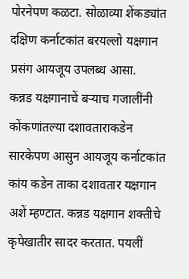पोरनेपण कळटा. सोळाव्या शेंकड्यांत दक्षिण कर्नाटकांत बरयल्लो यक्षगान प्रसंग आयजूय उपलब्ध आसा.
कन्नड यक्षगानाचें बऱ्याच गजालींनी कोंकणांतल्या दशावताराकडेन सारकेपण आसुन आयजूय कर्नाटकांत कांय कडेन ताका दशावतार यक्षगान अशें म्हण्टात. कन्नड यक्षगान शक्तीचे कृपेखातीर सादर करतात. पयलीं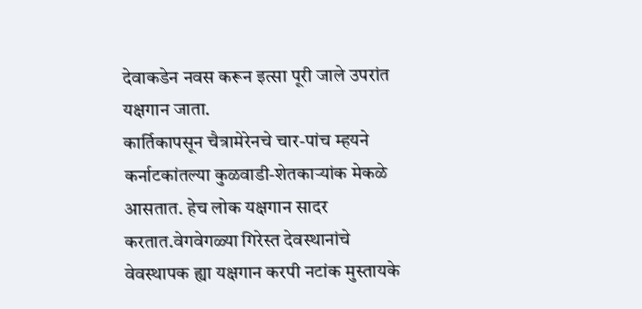देवाकडेन नवस करून इत्सा पूरी जाले उपरांत यक्षगान जाता.
कार्तिकापसून चैत्रामेरेनचे चार-पांच म्हयने कर्नाटकांतल्या कुळवाडी-शेतकाऱ्यांक मेकळे आसतात. हेच लोक यक्षगान सादर करतात.वेगवेगळ्या गिरेस्त देवस्थानांचे वेवस्थापक ह्या यक्षगान करपी नटांक मुस्तायके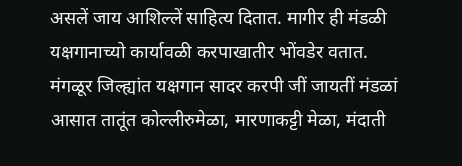असलें जाय आशिल्लें साहित्य दितात. मागीर ही मंडळी यक्षगानाच्यो कार्यावळी करपाखातीर भोंवडेर वतात. मंगळूर जिल्ह्यांत यक्षगान सादर करपी जीं जायतीं मंडळां आसात तातूंत कोल्लीरुमेळा, मारणाकट्टी मेळा, मंदाती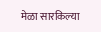मेळा सारकिल्या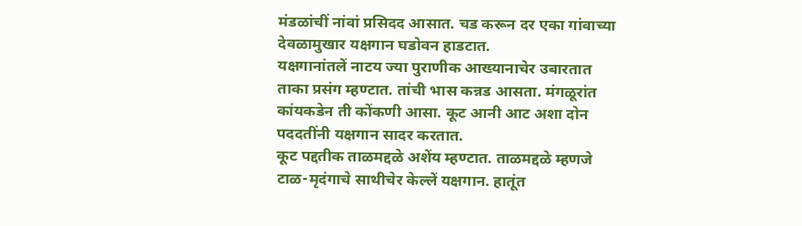मंडळांचीं नांवां प्रसिदद आसात. चड करून दर एका गांवाच्या देवळामुखार यक्षगान घडोवन हाडटात.
यक्षगानांतलें नाटय ज्या पुराणीक आख्यानाचेर उबारतात ताका प्रसंग म्हण्टात. तांची भास कन्नड आसता. मंगळूरांत कांयकडेन ती कोंकणी आसा. कूट आनी आट अशा दोन पददतींनी यक्षगान सादर करतात.
कूट पद्दतीक ताळमद्दळे अशेंय म्हण्टात. ताळमद्दळे म्हणजे टाळ-मृदंगाचे साथीचेर केल्लें यक्षगान. हातूंत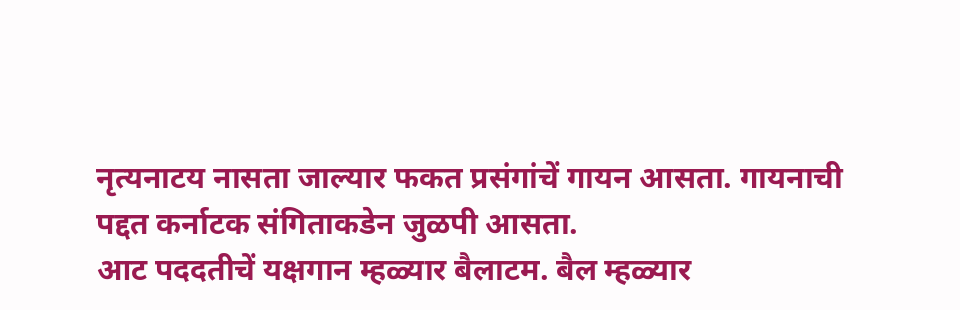नृत्यनाटय नासता जाल्यार फकत प्रसंगांचें गायन आसता. गायनाची पद्दत कर्नाटक संगिताकडेन जुळपी आसता.
आट पददतीचें यक्षगान म्हळ्यार बैलाटम. बैल म्हळ्यार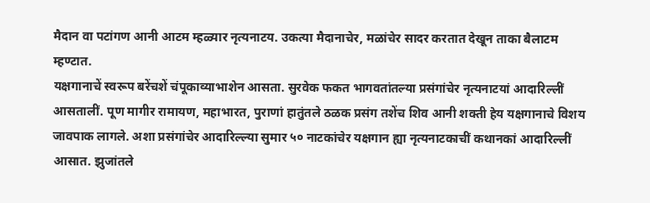मैदान वा पटांगण आनी आटम म्हळ्यार नृत्यनाटय. उकत्या मैदानाचेर, मळांचेर सादर करतात देखून ताका बैलाटम म्हण्टात.
यक्षगानाचें स्वरूप बरेंचशें चंपूकाव्याभाशेन आसता. सुरवेक फकत भागवतांतल्या प्रसंगांचेर नृत्यनाटयां आदारिल्लीं आसतालीं. पूण मागीर रामायण, महाभारत, पुराणां हातुंतले ठळक प्रसंग तशेंच शिव आनी शक्ती हेय यक्षगानाचे विशय जावपाक लागले. अशा प्रसंगांचेर आदारिल्ल्या सुमार ५० नाटकांचेर यक्षगान ह्या नृत्यनाटकाचीं कथानकां आदारिल्लीं आसात. झुजांतले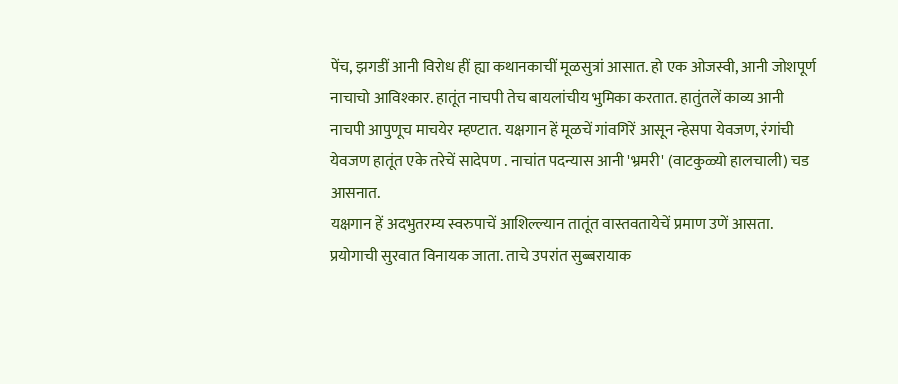पेंच, झगडीं आनी विरोध हीं ह्या कथानकाचीं मूळसुत्रां आसात. हो एक ओजस्वी, आनी जोशपूर्ण नाचाचो आविश्कार. हातूंत नाचपी तेच बायलांचीय भुमिका करतात. हातुंतलें काव्य आनी नाचपी आपुणूच माचयेर म्हण्टात. यक्षगान हें मूळचें गांवगिरें आसून न्हेसपा येवजण, रंगांची येवजण हातूंत एके तरेचें सादेपण . नाचांत पदन्यास आनी 'भ्रमरी' (वाटकुळ्यो हालचाली) चड आसनात.
यक्षगान हें अदभुतरम्य स्वरुपाचें आशिल्ल्यान तातूंत वास्तवतायेचें प्रमाण उणें आसता. प्रयोगाची सुरवात विनायक जाता. ताचे उपरांत सुब्बरायाक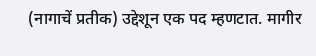(नागाचें प्रतीक) उद्देशून एक पद म्हणटात. मागीर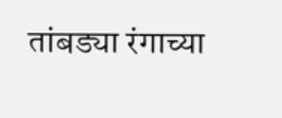तांबड्या रंगाच्या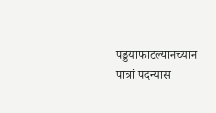पड्डयाफाटल्यानच्यान पात्रां पदन्यास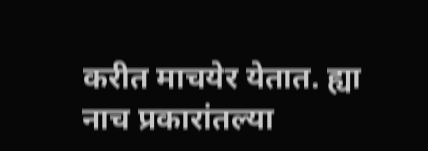करीत माचयेर येतात. ह्या नाच प्रकारांतल्या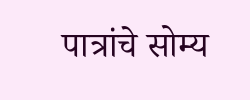पात्रांचे सोम्य